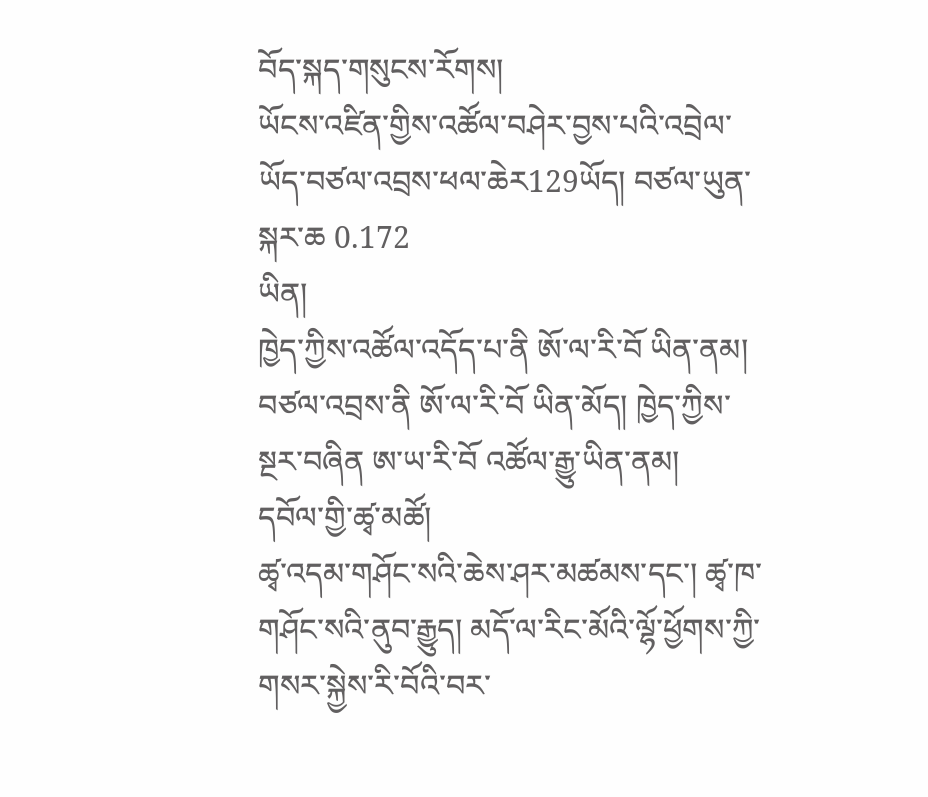བོད་སྐད་གསུངས་རོགས།
ཡོངས་འཛིན་གྱིས་འཚོལ་བཤེར་བྱས་པའི་འབྲེལ་ཡོད་བཙལ་འབྲས་ཕལ་ཆེར129ཡོད། བཙལ་ཡུན་སྐར་ཆ 0.172
ཡིན།
ཁྱེད་ཀྱིས་འཚོལ་འདོད་པ་ནི ཨོ་ལ་རི་བོ ཡིན་ནམ།
བཙལ་འབྲས་ནི ཨོ་ལ་རི་བོ ཡིན་མོད། ཁྱེད་ཀྱིས་སྔར་བཞིན ཨ་ཡ་རི་བོ འཚོལ་རྒྱུ་ཡིན་ནམ།
དབོལ་གྱི་ཚྭ་མཚོ།
ཚྭ་འདམ་གཤོང་སའི་ཆེས་ཤར་མཚམས་དང་། ཚྭ་ཁ་གཤོང་སའི་ནུབ་རྒྱུད། མདོ་ལ་རིང་མོའི་ལྷོ་ཕྱོགས་ཀྱི་གསར་སྐྱེས་རི་བོའི་བར་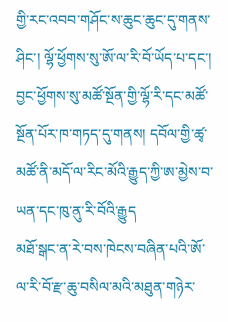གྱི་རང་འབབ་གཤོང་ས་ཆུང་ཆུང་དུ་གནས་ཤིང་། ལྷོ་ཕྱོགས་སུ་ཨོ་ལ་རི་བོ་ཡོད་པ་དང་། བྱང་ཕྱོགས་སུ་མཚོ་སྔོན་གྱི་ལྷོ་རི་དང་མཚོ་སྔོན་པོར་ཁ་གཏད་དུ་གནས། དབོལ་གྱི་ཚྭ་མཚོ་ནི་མདོ་ལ་རིང་མོའི་རྒྱུད་ཀྱི་ཨ་མྱེས་བ་ཡན་དང་ཁུ་ནུ་རི་བོའི་རྒྱུད
མཐོ་སྒང་ན་རེ་བས་ཁེངས་བཞིན་པའི་ཨོ་ལ་རི་བོ་རྫ་ཆུ་བསིལ་མའི་མཐུན་གཉེར་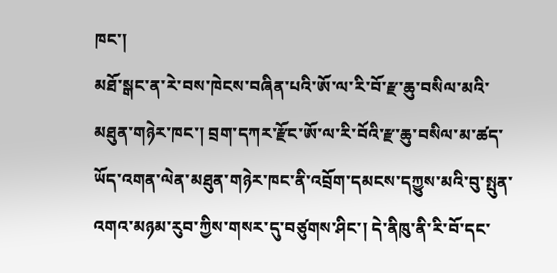ཁང་།
མཐོ་སྒང་ན་རེ་བས་ཁེངས་བཞིན་པའི་ཨོ་ལ་རི་བོ་རྫ་ཆུ་བསིལ་མའི་མཐུན་གཉེར་ཁང་། བྲག་དཀར་རྫོང་ཨོ་ལ་རི་བོའི་རྫ་ཆུ་བསིལ་མ་ཚད་ཡོད་འགན་ལེན་མཐུན་གཉེར་ཁང་ནི་འབྲོག་དམངས་དཀྱུས་མའི་བུ་སྤུན་འགའ་མཉམ་རུབ་ཀྱིས་གསར་དུ་བཙུགས་ཤིང་། དེ་ནིཁུ་ནི་རི་བོ་དང་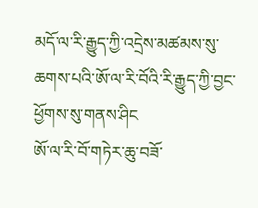མདོ་ལ་རི་རྒྱུད་ཀྱི་འདྲེས་མཚམས་སུ་ཆགས་པའི་ཨོ་ལ་རི་བོའི་རི་རྒྱུད་ཀྱི་བྱང་ཕྱོགས་སུ་གནས་ཤིང
ཨོ་ལ་རི་བོ་གཏེར་ཆུ་བཟོ་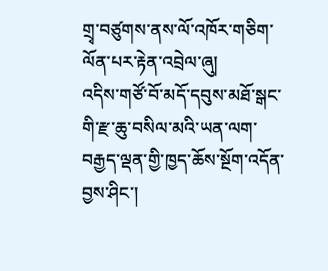གྲྭ་བཙུགས་ནས་ལོ་འཁོར་གཅིག་ལོན་པར་རྟེན་འབྲེལ་ཞུ།
འདིས་གཙོ་བོ་མདོ་དབུས་མཐོ་སྒང་གི་རྫ་ཆུ་བསིལ་མའི་ཡན་ལག་བརྒྱད་ལྡན་གྱི་ཁྱད་ཆོས་སྔོག་འདོན་བྱས་ཤིང་།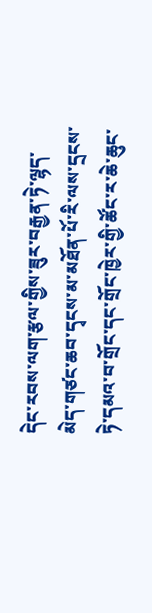དེང་རབས་ལག་རྩལ་གྱིས་ཟུར་བརྒྱན་ཏེ་ལྷད་མེད་གཙང་ཆབ་དྭངས་མ་མཐོན་པོ་རི་ལས་དྲངས་ཏེ་དམའ་བ་གྲོང་དང་གྲོང་ཁྱེར་གྱི་ཚོང་ར་ཆེ་ཆུང་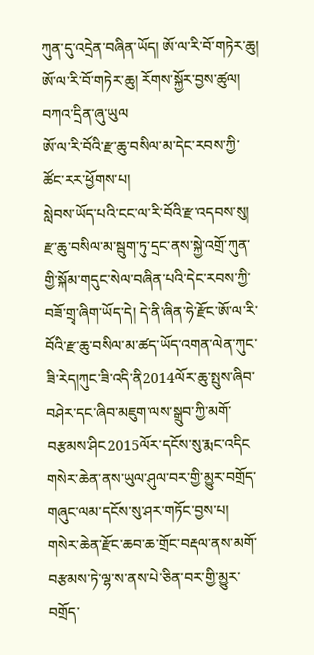ཀུན་དུ་འདྲེན་བཞིན་ཡོད། ཨོ་ལ་རི་བོ་གཏེར་ཆུ། ཨོ་ལ་རི་བོ་གཏེར་ཆུ། རོགས་སྐྱོར་བྱས་ཚུལ། བཀའ་དྲིན་ཞུ་ཡུལ
ཨོ་ལ་རི་བོའི་རྫ་ཆུ་བསིལ་མ་དེང་རབས་ཀྱི་ཚོང་རར་ཕྱོགས་པ།
སླེབས་ཡོད་པའི་ངང་ལ་རི་བོའི་རྫ་འདབས་སུ། རྫ་ཆུ་བསིལ་མ་སྦུག་ཏུ་དྲང་ནས་སྐྱེ་འགྲོ་ཀུན་གྱི་སྐོམ་གདུང་སེལ་བཞིན་པའི་དེང་རབས་ཀྱི་བཟོ་གྲྭ་ཞིག་ཡོད་དེ། དེ་ནི་ཞིན་ཧེ་རྫོང་ཨོ་ལ་རི་བོའི་རྫ་ཆུ་བསིལ་མ་ཚད་ཡོད་འགན་ལེན་ཀུང་ཟི་རེད།ཀུང་ཟི་འདི་ནི2014ལོར་ཆུ་སྤུས་ཞིབ་བཤེར་དང་ཞིབ་མཇུག་ལས་སྒྲུབ་ཀྱི་མགོ་བརྩམས་ཤིང2015ལོར་དངོས་སུ་རྨང་འདིང
གསེར་ཆེན་ནས་ཡུལ་ཤུལ་བར་གྱི་མྱུར་བགྲོད་གཞུང་ལམ་དངོས་སུ་ཤར་གཏོང་བྱས་པ།
གསེར་ཆེན་རྫོང་ཆབ་ཆ་གྲོང་བརྡལ་ནས་མགོ་བརྩམས་ཏེ་ལྷ་ས་ནས་པེ་ཅིན་བར་གྱི་མྱུར་བགྲོད་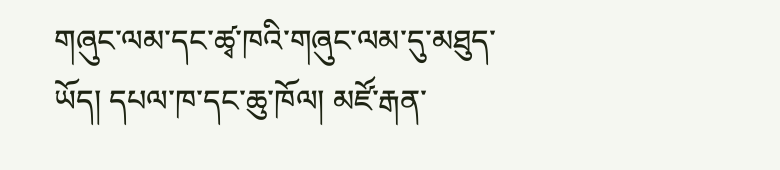གཞུང་ལམ་དང་ཚྭ་ཁའི་གཞུང་ལམ་དུ་མཐུད་ཡོད། དཔལ་ཁ་དང་ཆུ་ཁོལ། མཛོ་རྒན་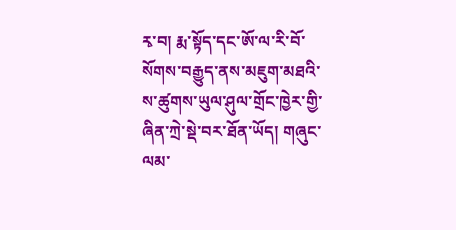རྭ་བ། རྨ་སྟོད་དང་ཨོ་ལ་རི་བོ་སོགས་བརྒྱུད་ནས་མཇུག་མཐའི་ས་ཚུགས་ཡུལ་ཤུལ་གྲོང་ཁྱེར་གྱི་ཞིན་ཀྲེ་སྡེ་བར་ཐོན་ཡོད། གཞུང་ལམ་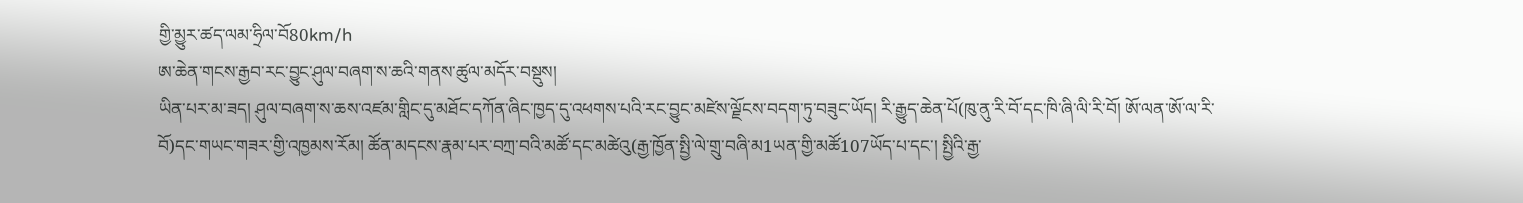གྱི་མྱུར་ཚད་ལམ་ཧྲིལ་བོ80km/h
ཨ་ཆེན་གངས་རྒྱབ་རང་བྱུང་ཤུལ་བཞག་ས་ཆའི་གནས་ཚུལ་མདོར་བསྡུས།
ཡིན་པར་མ་ཟད། ཤུལ་བཞག་ས་ཆས་འཛམ་གླིང་དུ་མཐོང་དཀོན་ཞིང་ཁྱད་དུ་འཕགས་པའི་རང་བྱུང་མཛེས་ལྗོངས་བདག་ཏུ་བཟུང་ཡོད། རི་རྒྱུད་ཆེན་པོ(ཁུ་ནུ་རི་བོ་དང་ཁི་ཞི་ལི་རི་བོ། ཨོ་ལན་ཨོ་ལ་རི་བོ)དང་གཡང་གཟར་གྱི་འཁྱམས་རོམ། ཚོན་མདངས་རྣམ་པར་བཀྲ་བའི་མཚོ་དང་མཚེའུ(རྒྱ་ཁྱོན་སྤྱི་ལེ་གྲུ་བཞི་མ1ཡན་གྱི་མཚོ107ཡོད་པ་དང་། སྤྱིའི་རྒྱ་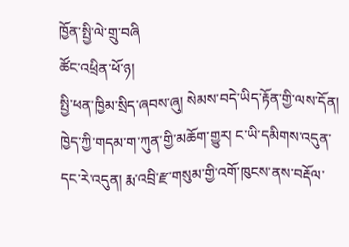ཁྱོན་སྤྱི་ལེ་གྲུ་བཞི
ཚོང་འཕྲིན་ཕོ་ཉ།
སྤྱི་ཕན་ཁྱིམ་སྲིད་ཞབས་ཞུ། སེམས་བདེ་ཡིད་རྟོན་གྱི་ལས་དོན། ཁྱེད་ཀྱི་གདམ་ག་ཀུན་གྱི་མཆོག་གྱུར། ང་ཡི་དམིགས་འདུན་དང་རེ་འདུན། རྨ་འབྲི་རྫ་གསུམ་གྱི་འགོ་ཁུངས་ནས་བརྡོལ་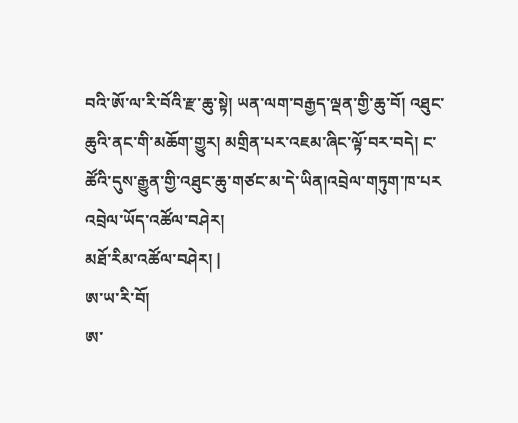བའི་ཨོ་ལ་རི་བོའི་རྫ་ཆུ་སྟེ། ཡན་ལག་བརྒྱད་ལྡན་གྱི་ཆུ་བོ། འཐུང་ཆུའི་ནང་གི་མཆོག་གྱུར། མགྲིན་པར་འཇམ་ཞིང་ལྟོ་བར་བདེ། ང་ཚོའི་དུས་རྒྱུན་གྱི་འཐུང་ཆུ་གཙང་མ་དེ་ཡིན།འབྲེལ་གཏུག་ཁ་པར
འབྲེལ་ཡོད་འཚོལ་བཤེར།
མཐོ་རིམ་འཚོལ་བཤེར། |
ཨ་ཡ་རི་བོ།
ཨ་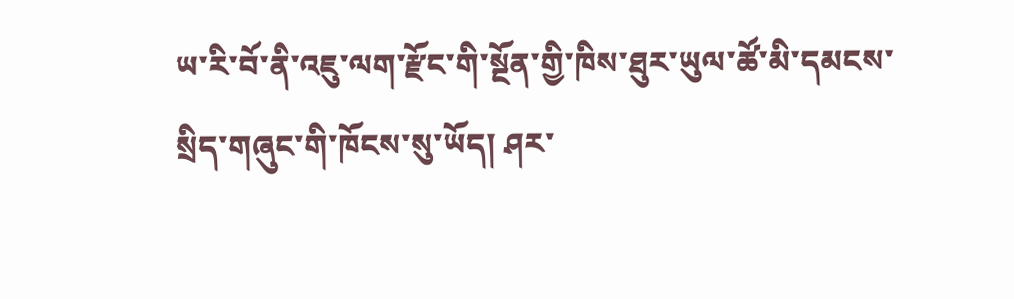ཡ་རི་བོ་ནི་འཇུ་ལག་རྫོང་གི་སྔོན་གྱི་ཁིས་ཐུར་ཡུལ་ཚོ་མི་དམངས་སྲིད་གཞུང་གི་ཁོངས་སུ་ཡོད། ཤར་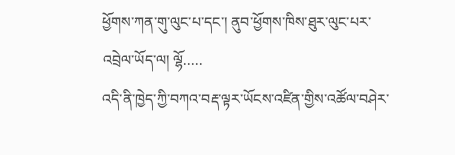ཕྱོགས་ཀན་གུ་ལུང་པ་དང་། ནུབ་ཕྱོགས་ཁིས་ཐུར་ལུང་པར་འབྲེལ་ཡོད་ལ། ལྷོ.....
འདི་ནི་ཁྱེད་ཀྱི་བཀའ་བརྡ་ལྟར་ཡོངས་འཛིན་གྱིས་འཚོལ་བཤེར་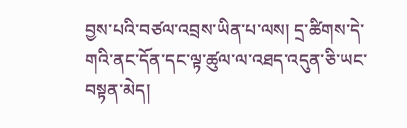བྱས་པའི་བཙལ་འབྲས་ཡིན་པ་ལས། དྲ་ཚིགས་དེ་གའི་ནང་དོན་དང་ལྟ་ཚུལ་ལ་འཐད་འདུན་ཅི་ཡང་བསྟན་མེད།